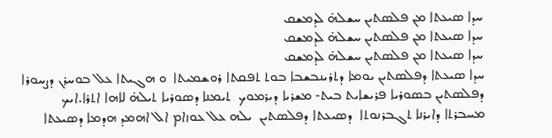ܚܕܐ ܣܝܥܬܐ ܡܢ ܦܠܣܬܝܢ ܚܫܠܗ̇ ܠܕܡܫܩ
ܚܕܐ ܣܝܥܬܐ ܡܢ ܦܠܣܬܝܢ ܚܫܠܗ̇ ܠܕܡܫܩ
ܚܕܐ ܣܝܥܬܐ ܡܢ ܦܠܣܬܝܢ ܚܫܠܗ̇ ܠܕܡܫܩ
ܚܕܐ ܣܝܥܬܐ ܕܦܠܣܬܝܢ ܝܘܡܐ ܕܬܪܝܢܒܫܒܐ ܒܘܬ ܬܦܩܬܐ ܪܘܫܡܝܬܐ  ܘ ܗܓܝܬܐ ܥܠ ܒܘܚܪܢ ܕܨܚܘܪܐ  ܕܦܠܣܬܝܢ ܒܣܘܪܝܐ ܦܪܝܫܐܝܬ ܒܝܬ- ܡܫܪܝܐ ܕܝܪܡܘܟ  ܬܝܡܢܐ ܕܣܘܪܝܐ ܬܝܠܗ̇ ܠܐܗܐ ܐܬܪܐ.ܐܝܟ ܡܚܒܪܬܐ ܕܐܝܪܢܐ ܬܓܒܪܢܘܬܐ  ܕܣܝܥܬܐ ܕܦܠܣܬܝܢ  ܝܠܗ ܥܠ ܥܘܙܐܡ ܐܠ ܐܗܡܕ ܗܕܡܐ ܕܣܝܥܬܐ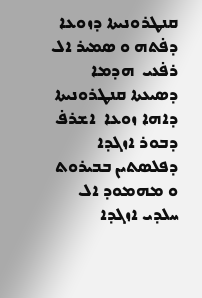ܩܢܛܪܘܢܝܬܐ ܕܙܘܥܐ ܕܦ̇ܬܗ ܘ ܣܡܝܪ ܐܠ ܪܦ̇ܥܝ  ܗܕܡܐ ܕܣܝܥܬܐ ܩܢܛܪܘܢܝܬܐ ܕܐܗܐ ܙܘܥܐ  ܐܫܪܦ̇ ܕܒܘܪ ܐܙܓܕܐ ܕܦܠܣܬܝܢ ܒܒܝܪܘܬ ܘ ܡܗܡܘܕ ܐܠ ܚܠܕܝ ܐܙܓܕܐ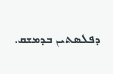ܕܦܠܣܬܝܢ ܒܕܡܫܩ.